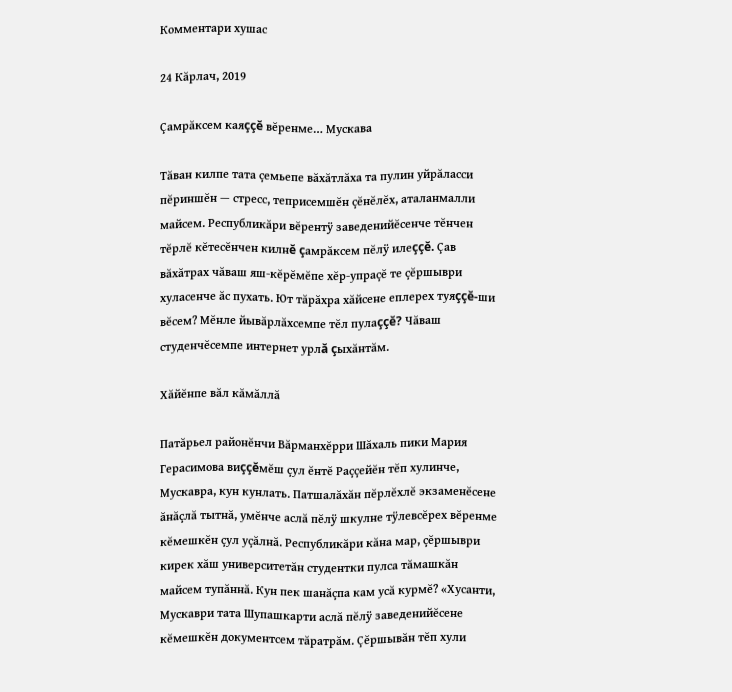Комментари хушас

24 Кăрлач, 2019

Çамрăксем каяççĕ вĕренме… Мускава

Тăван килпе тата çемьепе вăхăтлăха та пулин уйрăласси пĕриншĕн — стресс, теприсемшĕн çĕнĕлĕх, аталанмалли майсем. Республикăри вĕрентÿ заведенийĕсенче тĕнчен тĕрлĕ кĕтесĕнчен килнĕ çамрăксем пĕлÿ илеççĕ. Çав вăхăтрах чăваш яш-кĕрĕмĕпе хĕр-упраçĕ те çĕршыври хуласенче ăс пухать. Ют тăрăхра хăйсене еплерех туяççĕ-ши вĕсем? Мĕнле йывăрлăхсемпе тĕл пулаççĕ? Чăваш студенчĕсемпе интернет урлă çыхăнтăм.

Хăйĕнпе вăл кăмăллă

Патăрьел районĕнчи Вăрманхĕрри Шăхаль пики Мария Герасимова виççĕмĕш çул ĕнтĕ Раççейĕн тĕп хулинче, Мускавра, кун кунлать. Патшалăхăн пĕрлĕхлĕ экзаменĕсене ăнăçлă тытнă, умĕнче аслă пĕлÿ шкулне тÿлевсĕрех вĕренме кĕмешкĕн çул уçăлнă. Республикăри кăна мар, çĕршыври кирек хăш университетăн студентки пулса тăмашкăн майсем тупăннă. Кун пек шанăçпа кам усă курмĕ? «Хусанти, Мускаври тата Шупашкарти аслă пĕлÿ заведенийĕсене кĕмешкĕн документсем тăратрăм. Çĕршывăн тĕп хули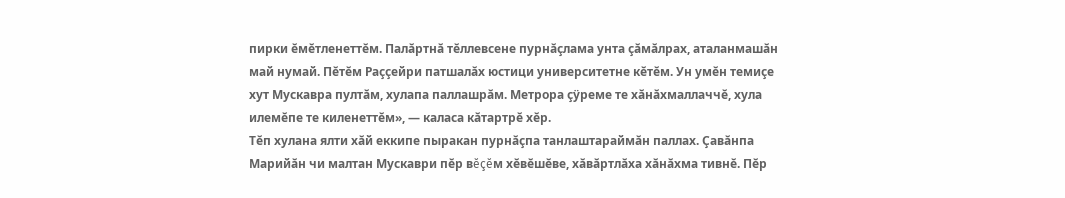пирки ĕмĕтленеттĕм. Палăртнă тĕллевсене пурнăçлама унта çăмăлрах, аталанмашăн май нумай. Пĕтĕм Раççейри патшалăх юстици университетне кĕтĕм. Ун умĕн темиçе хут Мускавра пултăм, хулапа паллашрăм. Метрора çÿреме те хăнăхмаллаччĕ, хула илемĕпе те киленеттĕм», — каласа кăтартрĕ хĕр.
Тĕп хулана ялти хăй еккипе пыракан пурнăçпа танлаштараймăн паллах. Çавăнпа Марийăн чи малтан Мускаври пĕр вĕçĕм хĕвĕшĕве, хăвăртлăха хăнăхма тивнĕ. Пĕр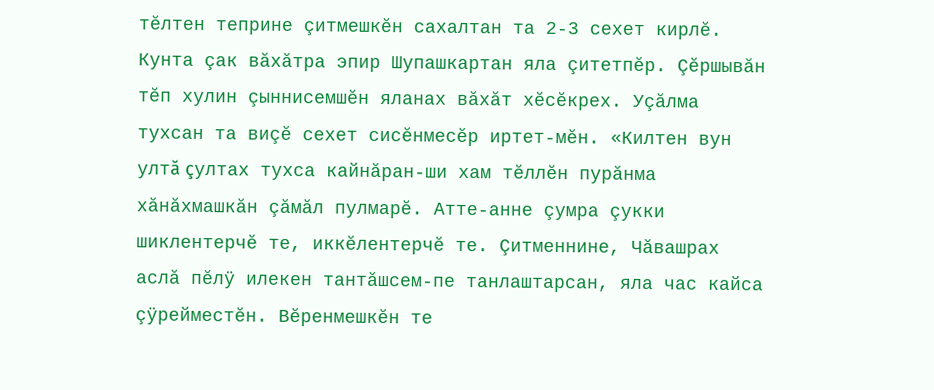тĕлтен теприне çитмешкĕн сахалтан та 2-3 сехет кирлĕ. Кунта çак вăхăтра эпир Шупашкартан яла çитетпĕр. Çĕршывăн тĕп хулин çыннисемшĕн яланах вăхăт хĕсĕкрех. Уçăлма тухсан та виçĕ сехет сисĕнмесĕр иртет-мĕн. «Килтен вун ултă çултах тухса кайнăран-ши хам тĕллĕн пурăнма хăнăхмашкăн çăмăл пулмарĕ. Атте-анне çумра çукки шиклентерчĕ те, иккĕлентерчĕ те. Çитменнине, Чăвашрах аслă пĕлÿ илекен тантăшсем-пе танлаштарсан, яла час кайса çÿрейместĕн. Вĕренмешкĕн те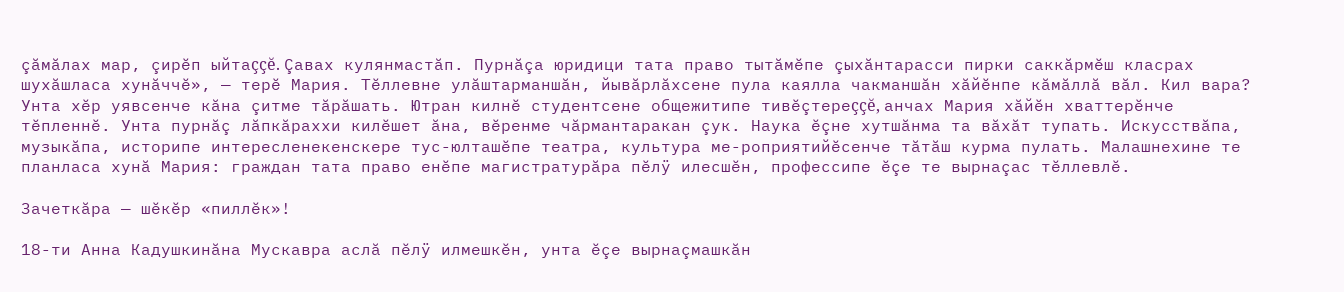çăмăлах мар, çирĕп ыйтаççĕ. Çавах кулянмастăп. Пурнăçа юридици тата право тытăмĕпе çыхăнтарасси пирки саккăрмĕш класрах шухăшласа хунăччĕ», — терĕ Мария. Тĕллевне улăштарманшăн, йывăрлăхсене пула каялла чакманшăн хăйĕнпе кăмăллă вăл. Кил вара? Унта хĕр уявсенче кăна çитме тăрăшать. Ютран килнĕ студентсене общежитипе тивĕçтереççĕ, анчах Мария хăйĕн хваттерĕнче тĕпленнĕ. Унта пурнăç лăпкăраххи килĕшет ăна, вĕренме чăрмантаракан çук. Наука ĕçне хутшăнма та вăхăт тупать. Искусствăпа, музыкăпа, историпе интересленекенскере тус-юлташĕпе театра, культура ме-роприятийĕсенче тăтăш курма пулать. Малашнехине те планласа хунă Мария: граждан тата право енĕпе магистратурăра пĕлÿ илесшĕн, профессипе ĕçе те вырнаçас тĕллевлĕ.

Зачеткăра — шĕкĕр «пиллĕк»!

18-ти Анна Кадушкинăна Мускавра аслă пĕлÿ илмешкĕн, унта ĕçе вырнаçмашкăн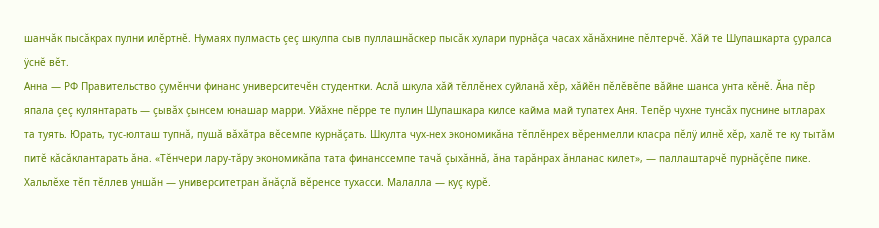шанчăк пысăкрах пулни илĕртнĕ. Нумаях пулмасть çеç шкулпа сыв пуллашнăскер пысăк хулари пурнăçа часах хăнăхнине пĕлтерчĕ. Хăй те Шупашкарта çуралса ÿснĕ вĕт.
Анна — РФ Правительство çумĕнчи финанс университечĕн студентки. Аслă шкула хăй тĕллĕнех суйланă хĕр, хăйĕн пĕлĕвĕпе вăйне шанса унта кĕнĕ. Ăна пĕр япала çеç кулянтарать — çывăх çынсем юнашар марри. Уйăхне пĕрре те пулин Шупашкара килсе кайма май тупатех Аня. Тепĕр чухне тунсăх пуснине ытларах та туять. Юрать, тус-юлташ тупнă, пушă вăхăтра вĕсемпе курнăçать. Шкулта чух-нех экономикăна тĕплĕнрех вĕренмелли класра пĕлÿ илнĕ хĕр, халĕ те ку тытăм питĕ кăсăклантарать ăна. «Тĕнчери лару-тăру экономикăпа тата финанссемпе тачă çыхăннă, ăна тарăнрах ăнланас килет», — паллаштарчĕ пурнăçĕпе пике. Хальлĕхе тĕп тĕллев уншăн — университетран ăнăçлă вĕренсе тухасси. Малалла — куç курĕ.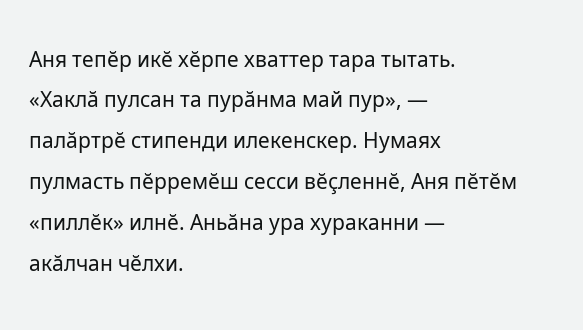Аня тепĕр икĕ хĕрпе хваттер тара тытать. «Хаклă пулсан та пурăнма май пур», — палăртрĕ стипенди илекенскер. Нумаях пулмасть пĕрремĕш сесси вĕçленнĕ, Аня пĕтĕм «пиллĕк» илнĕ. Аньăна ура хураканни — акăлчан чĕлхи.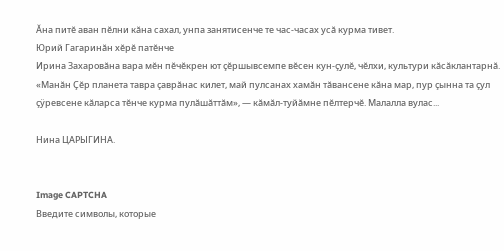Ăна питĕ аван пĕлни кăна сахал, унпа занятисенче те час-часах усă курма тивет.
Юрий Гагаринăн хĕрĕ патĕнче
Ирина Захаровăна вара мĕн пĕчĕкрен ют çĕршывсемпе вĕсен кун-çулĕ, чĕлхи, культури кăсăклантарнă. «Манăн Çĕр планета тавра çаврăнас килет, май пулсанах хамăн тăвансене кăна мар, пур çынна та çул çÿревсене кăларса тĕнче курма пулăшăттăм», — кăмăл-туйăмне пĕлтерчĕ. Малалла вулас...

Нина ЦАРЫГИНА.


Image CAPTCHA
Введите символы, которые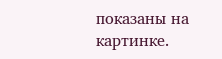показаны на картинке.